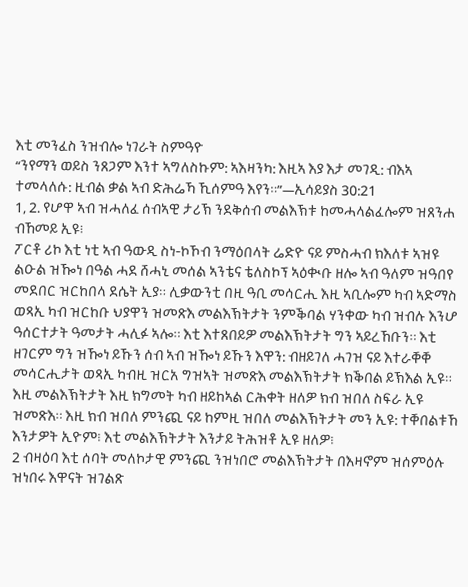እቲ መንፈስ ንዝብሎ ነገራት ስምዓዮ
“ንየማን ወይስ ንጸጋም እንተ ኣግለስኩም: ኣእዛንካ: እዚኣ እያ እታ መገዲ: ብእኣ ተመላለሱ: ዚብል ቃል ኣብ ድሕሬኻ ኺሰምዓ እየን።”—ኢሳይያስ 30:21
1, 2. የሆዋ ኣብ ዝሓለፈ ሰብኣዊ ታሪኽ ንደቅሰብ መልእኽቱ ከመሓላልፈሎም ዝጸንሐ ብኸመይ ኢዩ፧
ፖርቶ ሪኮ እቲ ነቲ ኣብ ዓውዲ ስነ-ኮኾብ ንማዕበላት ሬድዮ ናይ ምስሓብ ክእለቱ ኣዝዩ ልዑል ዝዀነ በዓል ሓደ ሸሓኒ መሰል ኣንቴና ቴለስኮፕ ኣዕቊቡ ዘሎ ኣብ ዓለም ዝዓበየ መደበር ዝርከበላ ደሴት ኢያ። ሊቃውንቲ በዚ ዓቢ መሳርሒ እዚ ኣቢሎም ካብ ኣድማስ ወጻኢ ካብ ዝርከቡ ህያዋን ዝመጽእ መልእኽትታት ንምቕባል ሃንቀው ካብ ዝብሉ እንሆ ዓሰርተታት ዓመታት ሓሊፉ ኣሎ። እቲ እተጸበይዎ መልእኽትታት ግን ኣይረኸቡን። እቲ ዘገርም ግን ዝዀነ ይኹን ሰብ ኣብ ዝዀነ ይኹን እዋን: ብዘይገለ ሓገዝ ናይ እተራቐቐ መሳርሒታት ወጻኢ ካብዚ ዝርአ ግዝኣት ዝመጽእ መልእኽትታት ክቕበል ይኽእል ኢዩ። እዚ መልእኽትታት እዚ ክግመት ካብ ዘይከኣል ርሕቀት ዘለዎ ክብ ዝበለ ስፍራ ኢዩ ዝመጽእ። እዚ ክብ ዝበለ ምንጪ ናይ ከምዚ ዝበለ መልእኽትታት መን ኢዩ: ተቐበልቱኸ እንታዎት ኢዮም፧ እቲ መልእኽትታት እንታይ ትሕዝቶ ኢዩ ዘለዎ፧
2 ብዛዕባ እቲ ሰባት መለኮታዊ ምንጪ ንዝነበሮ መልእኽትታት በእዛኖም ዝሰምዕሉ ዝነበሩ እዋናት ዝገልጽ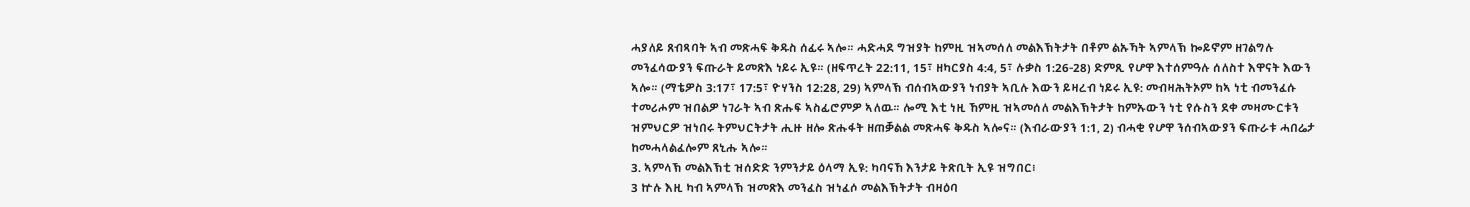ሓያለይ ጸብጻባት ኣብ መጽሓፍ ቅዱስ ሰፊሩ ኣሎ። ሓድሓደ ግዝያት ከምዚ ዝኣመሰለ መልእኽትታት በቶም ልኡኻት ኣምላኽ ኰይኖም ዘገልግሉ መንፈሳውያን ፍጡራት ይመጽእ ነይሩ ኢዩ። (ዘፍጥረት 22:11, 15፣ ዘካርያስ 4:4, 5፣ ሉቃስ 1:26-28) ድምጺ የሆዋ እተሰምዓሉ ሰለስተ እዋናት እውን ኣሎ። (ማቴዎስ 3:17፣ 17:5፣ ዮሃንስ 12:28, 29) ኣምላኽ ብሰብኣውያን ነብያት ኣቢሉ እውን ይዛረብ ነይሩ ኢዩ: መብዛሕትኦም ከኣ ነቲ ብመንፈሱ ተመሪሖም ዝበልዎ ነገራት ኣብ ጽሑፍ ኣስፊሮምዎ ኣለዉ። ሎሚ እቲ ነዚ ኸምዚ ዝኣመሰለ መልእኽትታት ከምኡውን ነቲ የሱስን ደቀ መዛሙርቱን ዝምህርዎ ዝነበሩ ትምህርትታት ሒዙ ዘሎ ጽሑፋት ዘጠቓልል መጽሓፍ ቅዱስ ኣሎና። (እብራውያን 1:1, 2) ብሓቂ የሆዋ ንሰብኣውያን ፍጡራቱ ሓበሬታ ከመሓላልፈሎም ጸኒሑ ኣሎ።
3. ኣምላኽ መልእኽቲ ዝሰድድ ንምንታይ ዕላማ ኢዩ: ካባናኸ እንታይ ትጽቢት ኢዩ ዝግበር፧
3 ኵሉ እዚ ካብ ኣምላኽ ዝመጽእ መንፈስ ዝነፈሶ መልእኽትታት ብዛዕባ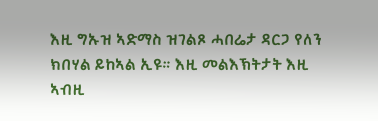እዚ ግኡዝ ኣድማስ ዝገልጾ ሓበሬታ ዳርጋ የለን ክበሃል ይከኣል ኢዩ። እዚ መልእኽትታት እዚ ኣብዚ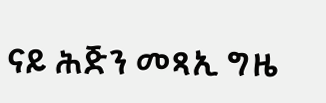ናይ ሕጅን መጻኢ ግዜ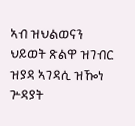ኣብ ዝህልወናን ህይወት ጽልዋ ዝገብር ዝያዳ ኣገዳሲ ዝዀነ ጕዳያት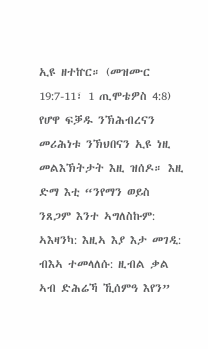ኢዩ ዘተኵር። (መዝሙር 19:7-11፣ 1 ጢሞቴዎስ 4:8) የሆዋ ፍቓዱ ንኽሕብረናን መሪሕነቱ ንኽህበናን ኢዩ ነዚ መልእኽትታት እዚ ዝሰዶ። እዚ ድማ እቲ “ንየማን ወይስ ንጸጋም እንተ ኣግለስኩም: ኣእዛንካ: እዚኣ እያ እታ መገዲ: ብእኣ ተመላለሱ: ዚብል ቃል ኣብ ድሕሬኻ ኺሰምዓ እየን”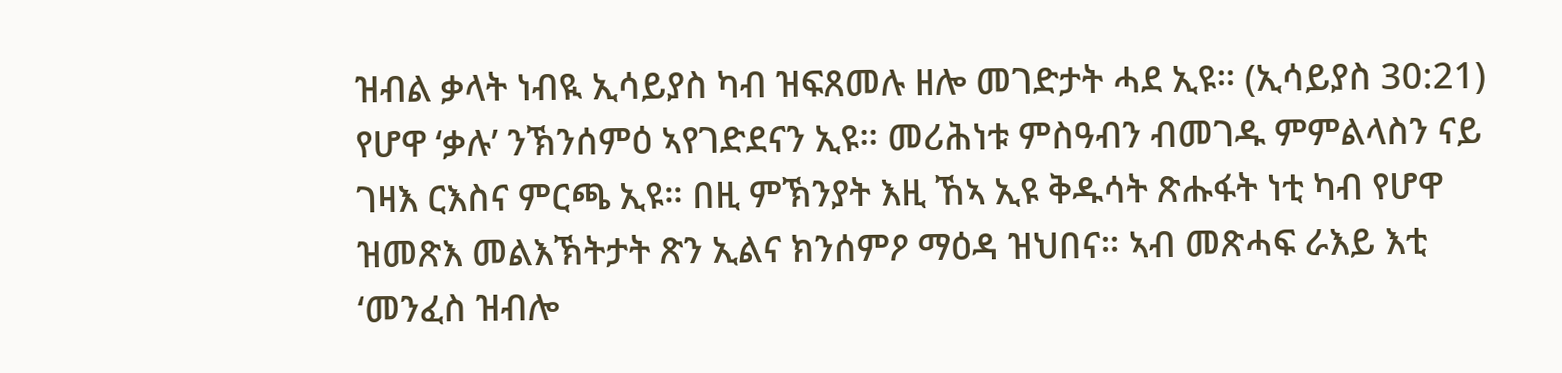ዝብል ቃላት ነብዪ ኢሳይያስ ካብ ዝፍጸመሉ ዘሎ መገድታት ሓደ ኢዩ። (ኢሳይያስ 30:21) የሆዋ ‘ቃሉ’ ንኽንሰምዕ ኣየገድደናን ኢዩ። መሪሕነቱ ምስዓብን ብመገዱ ምምልላስን ናይ ገዛእ ርእስና ምርጫ ኢዩ። በዚ ምኽንያት እዚ ኸኣ ኢዩ ቅዱሳት ጽሑፋት ነቲ ካብ የሆዋ ዝመጽእ መልእኽትታት ጽን ኢልና ክንሰምዖ ማዕዳ ዝህበና። ኣብ መጽሓፍ ራእይ እቲ ‘መንፈስ ዝብሎ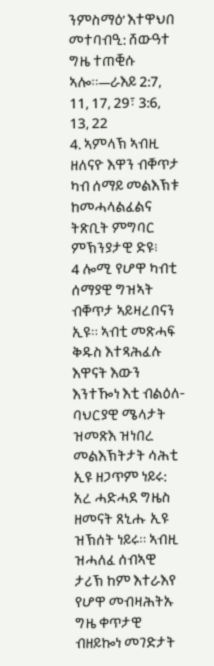ንምስማዕ’ እተዋህበ መተባብዒ: ሸውዓተ ግዜ ተጠቒሱ ኣሎ።—ራእይ 2:7, 11, 17, 29፣ 3:6, 13, 22
4. ኣምላኽ ኣብዚ ዘለናዮ እዋን ብቐጥታ ካብ ሰማይ መልእኽቱ ከመሓላልፈልና ትጽቢት ምግባር ምኽንያታዊ ድዩ፧
4 ሎሚ የሆዋ ካብቲ ሰማያዊ ግዝኣት ብቐጥታ ኣይዛረበናን ኢዩ። ኣብቲ መጽሓፍ ቅዱስ እተጻሕፈሉ እዋናት እውን እንተዀነ እቲ ብልዕለ-ባህርያዊ ሜላታት ዝመጽእ ዝነበረ መልእኽትታት ሳሕቲ ኢዩ ዘጋጥም ነይሩ: አረ ሓድሓደ ግዜስ ዘመናት ጸኒሑ ኢዩ ዝኽሰት ነይሩ። ኣብዚ ዝሓለፈ ሰብኣዊ ታሪኽ ከም እተራእየ የሆዋ መብዛሕትኡ ግዜ ቀጥታዊ ብዘይኰነ መገድታት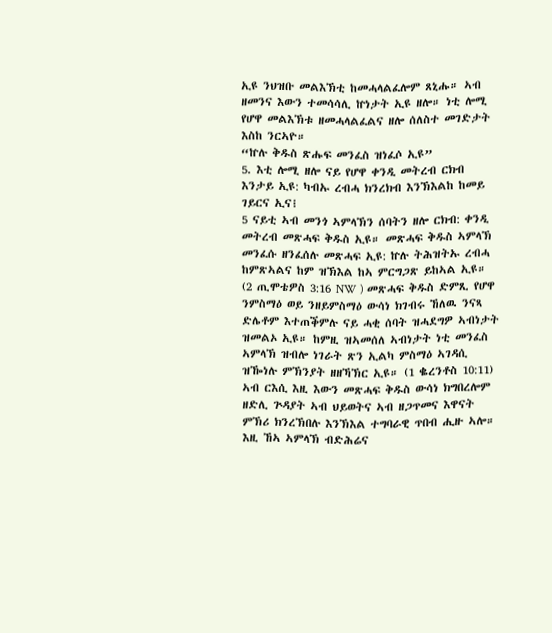ኢዩ ንህዝቡ መልእኽቲ ከመሓላልፈሎም ጸኒሑ። ኣብ ዘመንና እውን ተመሳሳሊ ኵነታት ኢዩ ዘሎ። ነቲ ሎሚ የሆዋ መልእኽቱ ዘመሓላልፈልና ዘሎ ሰለስተ መገድታት እስከ ንርኣዮ።
“ኵሉ ቅዱስ ጽሑፍ መንፈስ ዝነፈሶ ኢዩ”
5. እቲ ሎሚ ዘሎ ናይ የሆዋ ቀንዲ መትረብ ርክብ እንታይ ኢዩ: ካብኡ ረብሓ ክንረክብ እንኽእልከ ከመይ ገይርና ኢና፧
5 ናይቲ ኣብ መንጎ ኣምላኽን ሰባትን ዘሎ ርክብ: ቀንዲ መትረብ መጽሓፍ ቅዱስ ኢዩ። መጽሓፍ ቅዱስ ኣምላኽ መንፈሱ ዘንፈሰሉ መጽሓፍ ኢዩ: ኵሉ ትሕዝትኡ ረብሓ ከምጽኣልና ከም ዝኽእል ከኣ ምርግጋጽ ይከኣል ኢዩ። (2 ጢሞቴዎስ 3:16 NW ) መጽሓፍ ቅዱስ ድምጺ የሆዋ ንምስማዕ ወይ ንዘይምስማዕ ውሳነ ክገብሩ ኸለዉ ንናጻ ድሌቶም እተጠቕምሉ ናይ ሓቂ ሰባት ዝሓደግዎ ኣብነታት ዝመልኦ ኢዩ። ከምዚ ዝኣመሰለ ኣብነታት ነቲ መንፈስ ኣምላኽ ዝብሎ ነገራት ጽን ኢልካ ምስማዕ ኣገዳሲ ዝዀነሉ ምኽንያት ዘዘኻኽር ኢዩ። (1 ቈረንቶስ 10:11) ኣብ ርእሲ እዚ እውን መጽሓፍ ቅዱስ ውሳነ ክግበረሎም ዘድሊ ጕዳያት ኣብ ህይወትና ኣብ ዘጋጥመና እዋናት ምኽሪ ክንረኽበሉ እንኽእል ተግባራዊ ጥበብ ሒዙ ኣሎ። እዚ ኸኣ ኣምላኽ ብድሕሬና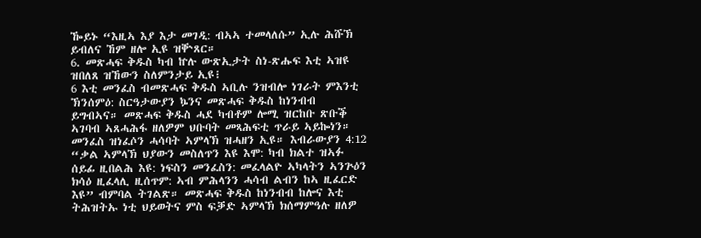ዀይኑ “እዚኣ እያ እታ መገዲ: ብኣኣ ተመላለሱ” ኢሉ ሕሹኽ ይብለና ኸም ዘሎ ኢዩ ዝቝጸር።
6. መጽሓፍ ቅዱስ ካብ ኵሉ ውጽኢታት ስነ-ጽሑፍ እቲ ኣዝዩ ዝበለጸ ዝኸውን ስለምንታይ ኢዩ፧
6 እቲ መንፈስ ብመጽሓፍ ቅዱስ ኣቢሉ ንዝብሎ ነገራት ምእንቲ ኽንሰምዕ: ስርዓታውያን ኴንና መጽሓፍ ቅዱስ ከነንብብ ይግብኣና። መጽሓፍ ቅዱስ ሓደ ካብቶም ሎሚ ዝርከቡ ጽቡቕ ኣገባብ ኣጸሓሕፋ ዘለዎም ህቡባት መጻሕፍቲ ጥራይ ኣይኰነን። መንፈስ ዝነፈሶን ሓሳባት ኣምላኽ ዝሓዘን ኢዩ። እብራውያን 4:12 “ቃል ኣምላኽ ህያውን መስለጥን እዩ እሞ: ካብ ክልተ ዝኣፉ ሰይፊ ዚበልሕ እዩ: ነፍስን መንፈስን: መፈላልዮ ኣካላትን ኣንጕዕን ክሳዕ ዚፈላሊ ዚሰጥም: ኣብ ምሕላንን ሓሳብ ልብን ከኣ ዚፈርድ እዩ” ብምባል ትገልጽ። መጽሓፍ ቅዱስ ከነንብብ ከሎና እቲ ትሕዝትኡ ነቲ ህይወትና ምስ ፍቓድ ኣምላኽ ክሰማምዓሉ ዘለዎ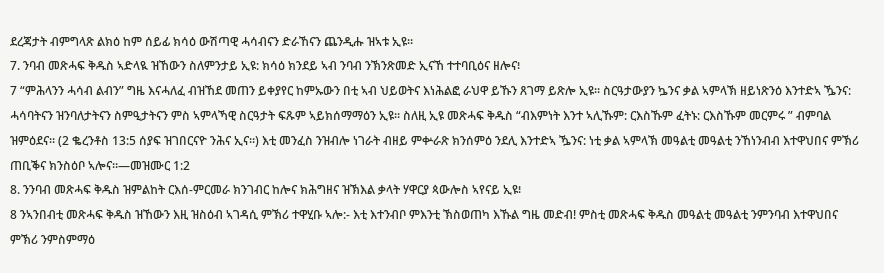ደረጃታት ብምግላጽ ልክዕ ከም ሰይፊ ክሳዕ ውሽጣዊ ሓሳብናን ድራኸናን ጨንዲሑ ዝኣቱ ኢዩ።
7. ንባብ መጽሓፍ ቅዱስ ኣድላዪ ዝኸውን ስለምንታይ ኢዩ: ክሳዕ ክንደይ ኣብ ንባብ ንኽንጽመድ ኢናኸ ተተባቢዕና ዘሎና፧
7 “ምሕላንን ሓሳብ ልብን” ግዜ እናሓለፈ ብዝኸደ መጠን ይቀያየር ከምኡውን በቲ ኣብ ህይወትና እነሕልፎ ራህዋ ይኹን ጸገማ ይጽሎ ኢዩ። ስርዓታውያን ኴንና ቃል ኣምላኽ ዘይነጽንዕ እንተድኣ ዄንና: ሓሳባትናን ዝንባለታትናን ስምዒታትናን ምስ ኣምላኻዊ ስርዓታት ፍጹም ኣይክሰማማዕን ኢዩ። ስለዚ ኢዩ መጽሓፍ ቅዱስ “ብእምነት እንተ ኣሊኹም: ርእስኹም ፈትኑ: ርእስኹም መርምሩ ” ብምባል ዝምዕደና። (2 ቈረንቶስ 13:5 ሰያፍ ዝገበርናዮ ንሕና ኢና።) እቲ መንፈስ ንዝብሎ ነገራት ብዘይ ምቍራጽ ክንሰምዕ ንደሊ እንተድኣ ዄንና: ነቲ ቃል ኣምላኽ መዓልቲ መዓልቲ ንኸነንብብ እተዋህበና ምኽሪ ጠቢቕና ክንስዕቦ ኣሎና።—መዝሙር 1:2
8. ንንባብ መጽሓፍ ቅዱስ ዝምልከት ርእሰ-ምርመራ ክንገብር ከሎና ክሕግዘና ዝኽእል ቃላት ሃዋርያ ጳውሎስ ኣየናይ ኢዩ፧
8 ንኣንበብቲ መጽሓፍ ቅዱስ ዝኸውን እዚ ዝስዕብ ኣገዳሲ ምኽሪ ተዋሂቡ ኣሎ:- እቲ እተንብቦ ምእንቲ ኽስወጠካ እኹል ግዜ መድብ! ምስቲ መጽሓፍ ቅዱስ መዓልቲ መዓልቲ ንምንባብ እተዋህበና ምኽሪ ንምስምማዕ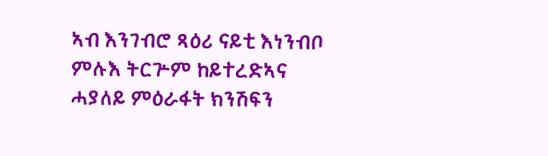ኣብ እንገብሮ ጻዕሪ ናይቲ እነንብቦ ምሉእ ትርጕም ከይተረድኣና ሓያለይ ምዕራፋት ክንሽፍን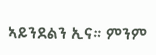ኣይንደልን ኢና። ምንም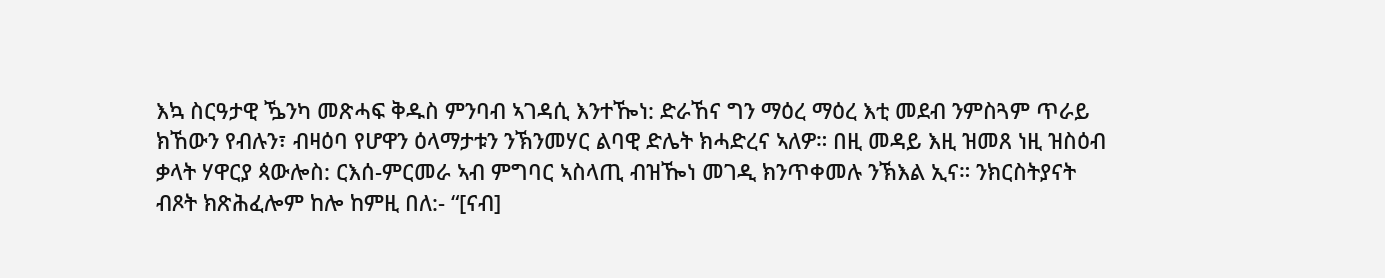እኳ ስርዓታዊ ዄንካ መጽሓፍ ቅዱስ ምንባብ ኣገዳሲ እንተዀነ: ድራኸና ግን ማዕረ ማዕረ እቲ መደብ ንምስጓም ጥራይ ክኸውን የብሉን፣ ብዛዕባ የሆዋን ዕላማታቱን ንኽንመሃር ልባዊ ድሌት ክሓድረና ኣለዎ። በዚ መዳይ እዚ ዝመጸ ነዚ ዝስዕብ ቃላት ሃዋርያ ጳውሎስ: ርእሰ-ምርመራ ኣብ ምግባር ኣስላጢ ብዝዀነ መገዲ ክንጥቀመሉ ንኽእል ኢና። ንክርስትያናት ብጾት ክጽሕፈሎም ከሎ ከምዚ በለ:- “[ናብ]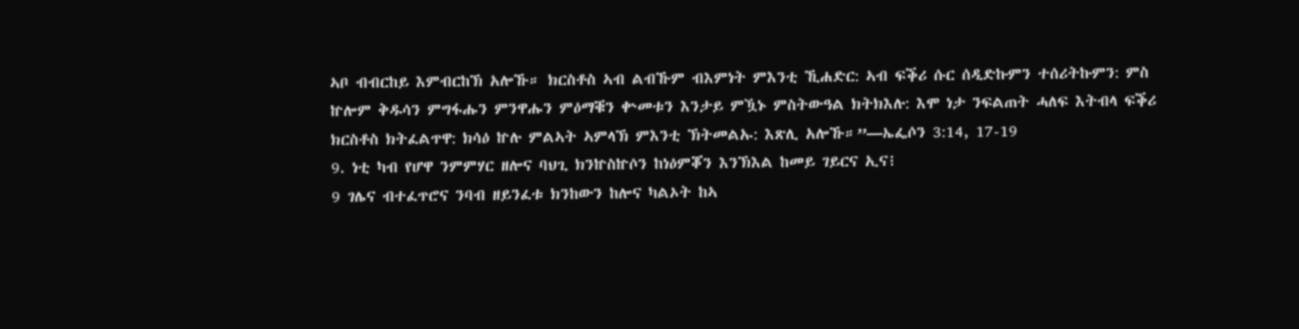ኣቦ ብብርከይ እምብርከኽ አሎኹ። ክርስቶስ ኣብ ልብኹም ብእምነት ምእንቲ ኺሐድር: ኣብ ፍቕሪ ሱር ሰዲድኩምን ተሰሪትኩምን: ምስ ኵሎም ቅዱሳን ምግፋሑን ምንዋሑን ምዕማቑን ቍመቱን እንታይ ምዃኑ ምስትውዓል ክትክእሉ: እሞ ነታ ንፍልጠት ሓለፍ እትብላ ፍቕሪ ክርስቶስ ክትፈልጥዋ: ክሳዕ ኵሉ ምልኣት ኣምላኽ ምእንቲ ኽትመልኡ: እጽሊ አሎኹ።”—ኤፌሶን 3:14, 17-19
9. ነቲ ካብ የሆዋ ንምምሃር ዘሎና ባህጊ ክንኵስኵሶን ከነዕምቖን እንኽእል ከመይ ገይርና ኢና፧
9 ገሌና ብተፈጥሮና ንባብ ዘይንፈቱ ክንከውን ከሎና ካልኦት ከኣ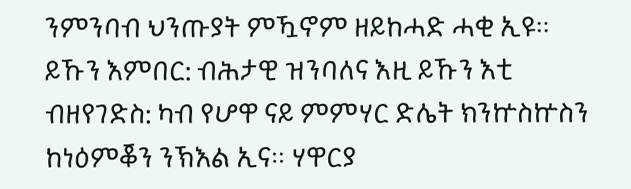ንምንባብ ህንጡያት ምዃኖም ዘይከሓድ ሓቂ ኢዩ። ይኹን እምበር: ብሕታዊ ዝንባለና እዚ ይኹን እቲ ብዘየገድስ: ካብ የሆዋ ናይ ምምሃር ድሌት ክንኵስኵስን ከነዕምቖን ንኽእል ኢና። ሃዋርያ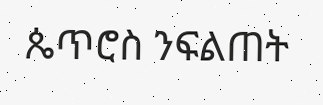ጴጥሮስ ንፍልጠት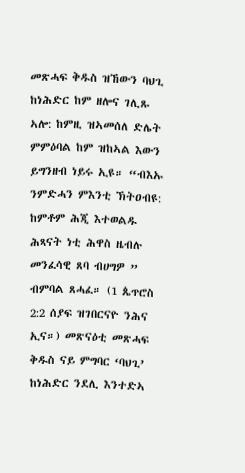መጽሓፍ ቅዱስ ዝኸውን ባህጊ ከነሕድር ከም ዘሎና ገሊጹ ኣሎ: ከምዚ ዝኣመሰለ ድሌት ምምዕባል ከም ዝከኣል እውን ይግንዘብ ነይሩ ኢዩ። “ብእኡ ንምድሓን ምእንቲ ኽትዐብዩ: ከምቶም ሕጂ እተወልዱ ሕጻናት ነቲ ሕዋስ ዜብሉ መንፈሳዊ ጸባ ብሀግዎ ” ብምባል ጸሓፈ። (1 ጴጥሮስ 2:2 ሰያፍ ዝገበርናዮ ንሕና ኢና።) መጽናዕቲ መጽሓፍ ቅዱስ ናይ ምግባር ‘ባህጊ’ ከነሕድር ንደሊ እንተድኣ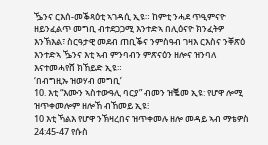ዄንና ርእሰ-መቕጻዕቲ ኣገዳሲ ኢዩ። ከምቲ ንሓደ ጥዒምናዮ ዘይንፈልጥ መግቢ ብተደጋጋሚ እንተድኣ በሊዕናዮ ክንፈትዎ እንኽእል፣ ስርዓታዊ መደብ ጠቢቕና ንምስዓብ ገዛእ ርእስና ንቐጽዕ እንተድኣ ዄንና እቲ ኣብ ምንባብን ምጽናዕን ዘሎና ዝንባለ እናተመሓየሸ ክኸይድ ኢዩ።
‘በብግዚኡ ዝወሃብ መግቢ’
10. እቲ “እሙን ኣስተውዓሊ ባርያ” ብመን ዝቘመ ኢዩ: የሆዋ ሎሚ ዝጥቀመሎም ዘሎኸ ብኸመይ ኢዩ፧
10 እቲ ኻልእ የሆዋ ንኽዛረበና ዝጥቀመሉ ዘሎ መዳይ ኣብ ማቴዎስ 24:45-47 የሱስ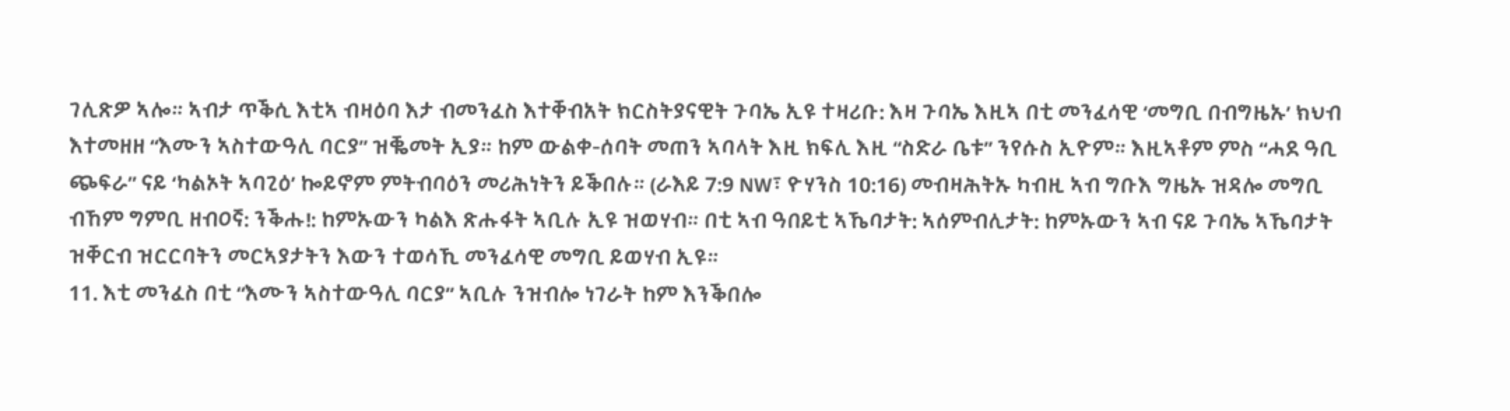ገሊጽዎ ኣሎ። ኣብታ ጥቕሲ እቲኣ ብዛዕባ እታ ብመንፈስ እተቐብአት ክርስትያናዊት ጉባኤ ኢዩ ተዛሪቡ: እዛ ጉባኤ እዚኣ በቲ መንፈሳዊ ‘መግቢ በብግዜኡ’ ክህብ እተመዘዘ “እሙን ኣስተውዓሊ ባርያ” ዝቘመት ኢያ። ከም ውልቀ-ሰባት መጠን ኣባላት እዚ ክፍሊ እዚ “ስድራ ቤቱ” ንየሱስ ኢዮም። እዚኣቶም ምስ “ሓደ ዓቢ ጭፍራ” ናይ ‘ካልኦት ኣባጊዕ’ ኰይኖም ምትብባዕን መሪሕነትን ይቕበሉ። (ራእይ 7:9 NW፣ ዮሃንስ 10:16) መብዛሕትኡ ካብዚ ኣብ ግቡእ ግዜኡ ዝዳሎ መግቢ ብኸም ግምቢ ዘብዐኛ: ንቕሑ!: ከምኡውን ካልእ ጽሑፋት ኣቢሉ ኢዩ ዝወሃብ። በቲ ኣብ ዓበይቲ ኣኼባታት: ኣሰምብሊታት: ከምኡውን ኣብ ናይ ጉባኤ ኣኼባታት ዝቐርብ ዝርርባትን መርኣያታትን እውን ተወሳኺ መንፈሳዊ መግቢ ይወሃብ ኢዩ።
11. እቲ መንፈስ በቲ “እሙን ኣስተውዓሊ ባርያ” ኣቢሉ ንዝብሎ ነገራት ከም እንቕበሎ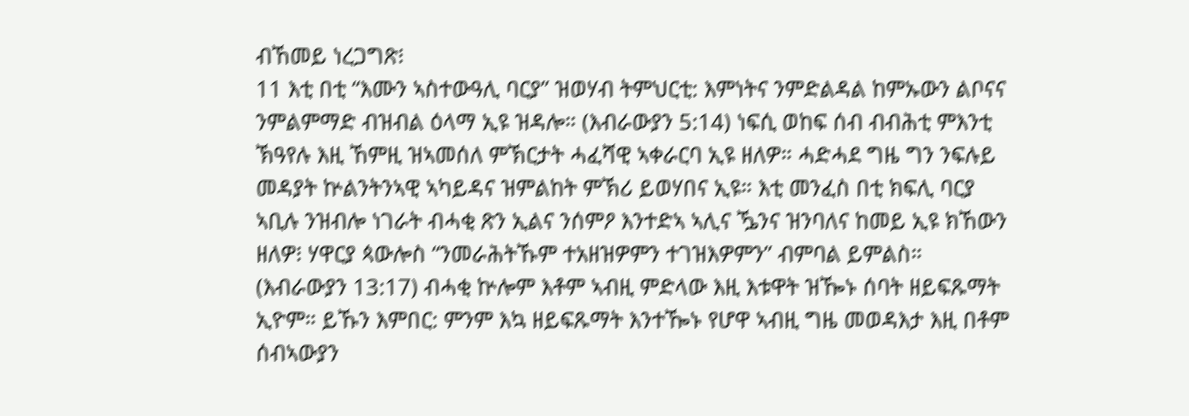ብኸመይ ነረጋግጽ፧
11 እቲ በቲ “እሙን ኣስተውዓሊ ባርያ” ዝወሃብ ትምህርቲ: እምነትና ንምድልዳል ከምኡውን ልቦናና ንምልምማድ ብዝብል ዕላማ ኢዩ ዝዳሎ። (እብራውያን 5:14) ነፍሲ ወከፍ ሰብ ብብሕቲ ምእንቲ ኽዓየሉ እዚ ኸምዚ ዝኣመሰለ ምኽርታት ሓፈሻዊ ኣቀራርባ ኢዩ ዘለዎ። ሓድሓደ ግዜ ግን ንፍሉይ መዳያት ኵልንትንኣዊ ኣካይዳና ዝምልከት ምኽሪ ይወሃበና ኢዩ። እቲ መንፈስ በቲ ክፍሊ ባርያ ኣቢሉ ንዝብሎ ነገራት ብሓቂ ጽን ኢልና ንሰምዖ እንተድኣ ኣሊና ዄንና ዝንባለና ከመይ ኢዩ ክኸውን ዘለዎ፧ ሃዋርያ ጳውሎስ “ንመራሕትኹም ተአዘዝዎምን ተገዝእዎምን” ብምባል ይምልስ። (እብራውያን 13:17) ብሓቂ ኵሎም እቶም ኣብዚ ምድላው እዚ እቱዋት ዝዀኑ ሰባት ዘይፍጹማት ኢዮም። ይኹን እምበር: ምንም እኳ ዘይፍጹማት እንተዀኑ የሆዋ ኣብዚ ግዜ መወዳእታ እዚ በቶም ሰብኣውያን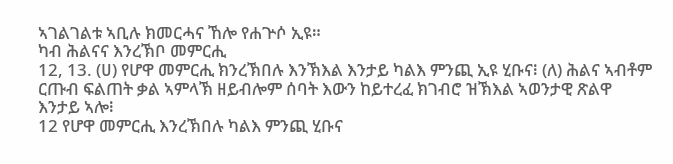ኣገልገልቱ ኣቢሉ ክመርሓና ኸሎ የሐጕሶ ኢዩ።
ካብ ሕልናና እንረኽቦ መምርሒ
12, 13. (ሀ) የሆዋ መምርሒ ክንረኽበሉ እንኽእል እንታይ ካልእ ምንጪ ኢዩ ሂቡና፧ (ለ) ሕልና ኣብቶም ርጡብ ፍልጠት ቃል ኣምላኽ ዘይብሎም ሰባት እውን ከይተረፈ ክገብሮ ዝኽእል ኣወንታዊ ጽልዋ እንታይ ኣሎ፧
12 የሆዋ መምርሒ እንረኽበሉ ካልእ ምንጪ ሂቡና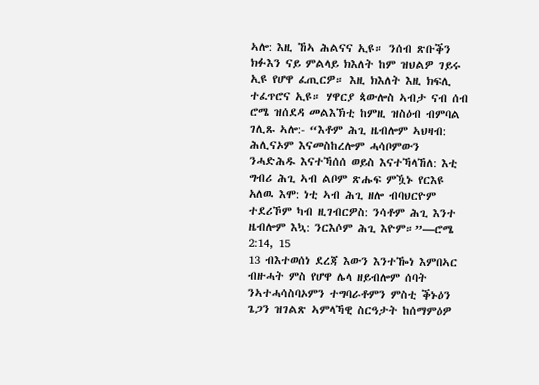ኣሎ: እዚ ኸኣ ሕልናና ኢዩ። ንሰብ ጽቡቕን ክፉእን ናይ ምልላይ ክእለት ከም ዝህልዎ ገይሩ ኢዩ የሆዋ ፈጢርዎ። እዚ ክእለት እዚ ክፍሊ ተፈጥሮና ኢዩ። ሃዋርያ ጳውሎስ ኣብታ ናብ ሰብ ሮሜ ዝሰደዳ መልእኽቲ ከምዚ ዝስዕብ ብምባል ገሊጹ ኣሎ:- “እቶም ሕጊ ዜብሎም ኣህዛብ: ሕሊናኦም እናመስከረሎም ሓሳቦምውን ንሓድሕዱ እናተኻሰሰ ወይስ እናተኻላኸለ: እቲ ግብሪ ሕጊ ኣብ ልቦም ጽሑፍ ምዃኑ የርእዩ አለዉ እሞ: ነቲ ኣብ ሕጊ ዘሎ ብባህርዮም ተደሪኾም ካብ ዚገብርዎስ: ንሳቶም ሕጊ እንተ ዜብሎም እኳ: ንርእሶም ሕጊ እዮም።”—ሮሜ 2:14, 15
13 ብእተወሰነ ደረጃ እውን እንተዀነ እምበኣር ብዙሓት ምስ የሆዋ ሌላ ዘይብሎም ሰባት ንኣተሓሳስባኦምን ተግባራቶምን ምስቲ ቕኑዕን ጌጋን ዝገልጽ ኣምላኻዊ ስርዓታት ከሰማምዕዎ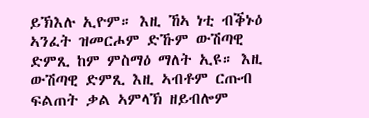ይኽእሉ ኢዮም። እዚ ኸኣ ነቲ ብቕኑዕ ኣንፈት ዝመርሖም ድኹም ውሽጣዊ ድምጺ ከም ምስማዕ ማለት ኢዩ። እዚ ውሽጣዊ ድምጺ እዚ ኣብቶም ርጡብ ፍልጠት ቃል ኣምላኽ ዘይብሎም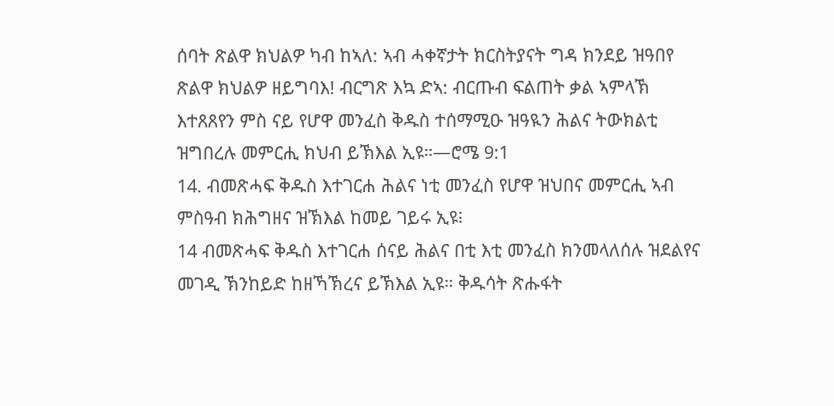ሰባት ጽልዋ ክህልዎ ካብ ከኣለ: ኣብ ሓቀኛታት ክርስትያናት ግዳ ክንደይ ዝዓበየ ጽልዋ ክህልዎ ዘይግባእ! ብርግጽ እኳ ድኣ: ብርጡብ ፍልጠት ቃል ኣምላኽ እተጸጸየን ምስ ናይ የሆዋ መንፈስ ቅዱስ ተሰማሚዑ ዝዓዪን ሕልና ትውክልቲ ዝግበረሉ መምርሒ ክህብ ይኽእል ኢዩ።—ሮሜ 9:1
14. ብመጽሓፍ ቅዱስ እተገርሐ ሕልና ነቲ መንፈስ የሆዋ ዝህበና መምርሒ ኣብ ምስዓብ ክሕግዘና ዝኽእል ከመይ ገይሩ ኢዩ፧
14 ብመጽሓፍ ቅዱስ እተገርሐ ሰናይ ሕልና በቲ እቲ መንፈስ ክንመላለሰሉ ዝደልየና መገዲ ኽንከይድ ከዘኻኽረና ይኽእል ኢዩ። ቅዱሳት ጽሑፋት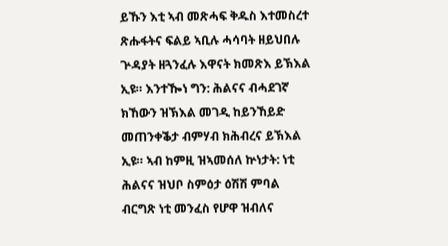ይኹን እቲ ኣብ መጽሓፍ ቅዱስ እተመስረተ ጽሑፋትና ፍልይ ኣቢሉ ሓሳባት ዘይህበሉ ጕዳያት ዘጓንፈሉ እዋናት ክመጽእ ይኽእል ኢዩ። እንተዀነ ግን: ሕልናና ብሓደገኛ ክኸውን ዝኽእል መገዲ ከይንኸይድ መጠንቀቕታ ብምሃብ ክሕብረና ይኽእል ኢዩ። ኣብ ከምዚ ዝኣመሰለ ኵነታት: ነቲ ሕልናና ዝህቦ ስምዕታ ዕሽሽ ምባል ብርግጽ ነቲ መንፈስ የሆዋ ዝብለና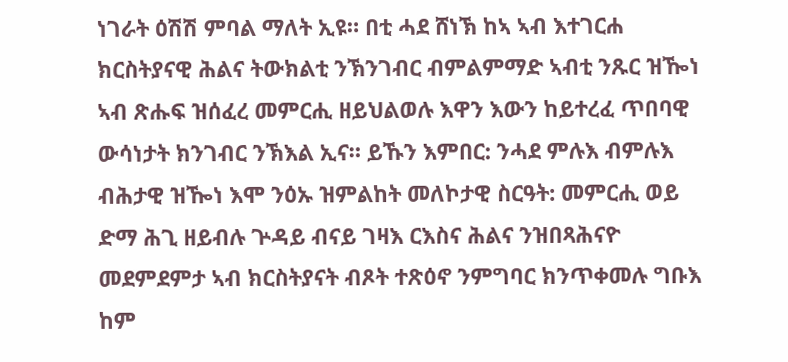ነገራት ዕሽሽ ምባል ማለት ኢዩ። በቲ ሓደ ሸነኽ ከኣ ኣብ እተገርሐ ክርስትያናዊ ሕልና ትውክልቲ ንኽንገብር ብምልምማድ ኣብቲ ንጹር ዝዀነ ኣብ ጽሑፍ ዝሰፈረ መምርሒ ዘይህልወሉ እዋን እውን ከይተረፈ ጥበባዊ ውሳነታት ክንገብር ንኽእል ኢና። ይኹን እምበር: ንሓደ ምሉእ ብምሉእ ብሕታዊ ዝዀነ እሞ ንዕኡ ዝምልከት መለኮታዊ ስርዓት: መምርሒ ወይ ድማ ሕጊ ዘይብሉ ጕዳይ ብናይ ገዛእ ርእስና ሕልና ንዝበጻሕናዮ መደምደምታ ኣብ ክርስትያናት ብጾት ተጽዕኖ ንምግባር ክንጥቀመሉ ግቡእ ከም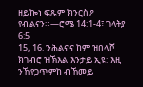ዘይኰነ ፍጹም ክንርስዖ የብልናን።—ሮሜ 14:1-4፣ ገላትያ 6:5
15, 16. ንሕልናና ከም ዝበላሾ ክገብሮ ዝኽእል እንታይ ኢዩ: እዚ ንኸየጋጥምከ ብኸመይ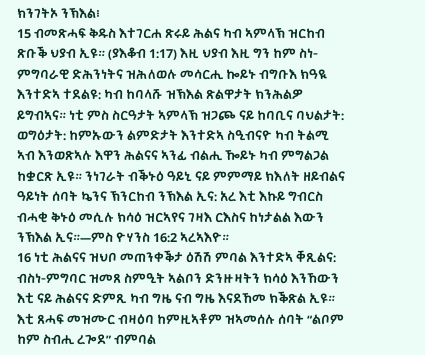ክንገትኦ ንኽእል፧
15 ብመጽሓፍ ቅዱስ እተገርሐ ጽሩይ ሕልና ካብ ኣምላኽ ዝርከብ ጽቡቕ ህያብ ኢዩ። (ያእቆብ 1:17) እዚ ህያብ እዚ ግን ከም ስነ-ምግባራዊ ድሕንነትና ዝሕለወሉ መሳርሒ ኰይኑ ብግቡእ ክዓዪ እንተድኣ ተደልዩ: ካብ ከባላሹ ዝኽእል ጽልዋታት ክንሕልዎ ይግብኣና። ነቲ ምስ ስርዓታት ኣምላኽ ዝጋጮ ናይ ከባቢና ባህልታት: ወግዕታት: ከምኡውን ልምድታት እንተድኣ ስዒብናዮ ካብ ትልሚ ኣብ እንወጽኣሉ እዋን ሕልናና ኣንፊ ብልሒ ዀይኑ ካብ ምግልጋል ከቋርጽ ኢዩ። ንነገራት ብቕኑዕ ዓይኒ ናይ ምምማይ ክእለት ዘይብልና ዓይነት ሰባት ኴንና ኽንርከብ ንኽእል ኢና: አረ እቲ እኩይ ግብርስ ብሓቂ ቅኑዕ መሲሉ ክሳዕ ዝርኣየና ገዛእ ርእስና ከነታልል እውን ንኽእል ኢና።—ምስ ዮሃንስ 16:2 ኣረኣእዮ።
16 ነቲ ሕልናና ዝህቦ መጠንቀቕታ ዕሽሽ ምባል እንተድኣ ቐጺልና: ብስነ-ምግባር ዝመጸ ስምዒት ኣልቦን ድንዙዛትን ክሳዕ እንኸውን እቲ ናይ ሕልናና ድምጺ ካብ ግዜ ናብ ግዜ እናደኸመ ክቕጽል ኢዩ። እቲ ጸሓፍ መዝሙር ብዛዕባ ከምዚኣቶም ዝኣመሰሉ ሰባት “ልቦም ከም ስብሒ ረጐደ” ብምባል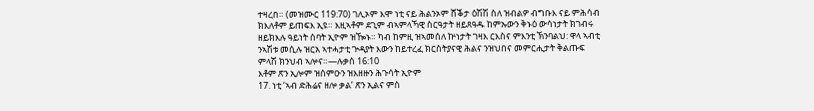ተዛረበ። (መዝሙር 119:70) ገሊኦም እሞ ነቲ ናይ ሕልንኦም ሸቕታ ዕሽሽ ስለ ዝብልዎ ብግቡእ ናይ ምሕሳብ ክእለቶም ይጠፍእ ኢዩ። እዚኣቶም ደጊም ብኣምላኻዊ ስርዓታት ዘይጸዓዱ ከምኡውን ቅኑዕ ውሳነታት ክገብሩ ዘይክእሉ ዓይነት ሰባት ኢዮም ዝዀኑ። ካብ ከምዚ ዝኣመሰለ ኵነታት ገዛእ ርእስና ምእንቲ ኽንባልህ: ዋላ ኣብቲ ንኣሽቱ መሲሉ ዝርአ ኣተሓታቲ ጕዳያት እውን ከይተረፈ ክርስትያናዊ ሕልና ንዝህበና መምርሒታት ቅልጡፍ ምላሽ ክንህብ ኣሎና።—ሉቃስ 16:10
እቶም ጽን ኢሎም ዝሰምዑን ዝእዘዙን ሕጉሳት ኢዮም
17. ነቲ ‘ኣብ ድሕሬና ዘሎ ቃል’ ጽን ኢልና ምስ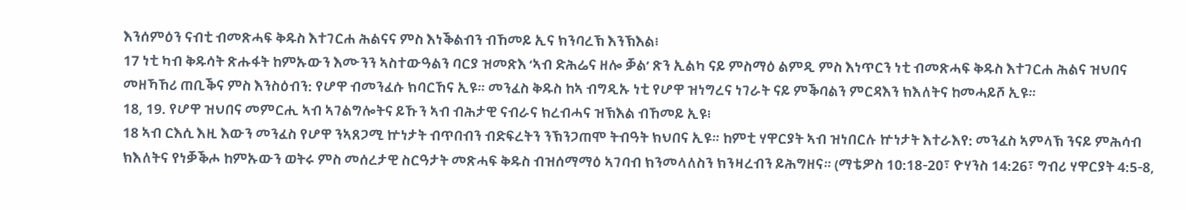እንሰምዕን ናብቲ ብመጽሓፍ ቅዱስ እተገርሐ ሕልናና ምስ እነቕልብን ብኸመይ ኢና ክንባረኽ እንኽእል፧
17 ነቲ ካብ ቅዱሳት ጽሑፋት ከምኡውን እሙንን ኣስተውዓልን ባርያ ዝመጽእ ‘ኣብ ድሕሬና ዘሎ ቓል’ ጽን ኢልካ ናይ ምስማዕ ልምዲ ምስ እነጥርን ነቲ ብመጽሓፍ ቅዱስ እተገርሐ ሕልና ዝህበና መዘኻኸሪ ጠቢቕና ምስ እንስዕብን: የሆዋ ብመንፈሱ ክባርኸና ኢዩ። መንፈስ ቅዱስ ከኣ ብግዲኡ ነቲ የሆዋ ዝነግረና ነገራት ናይ ምቕባልን ምርዳእን ክእለትና ከመሓይሾ ኢዩ።
18, 19. የሆዋ ዝህበና መምርሒ ኣብ ኣገልግሎትና ይኹን ኣብ ብሕታዊ ናብራና ክረብሓና ዝኽእል ብኸመይ ኢዩ፧
18 ኣብ ርእሲ እዚ እውን መንፈስ የሆዋ ንኣጸጋሚ ኵነታት ብጥበብን ብድፍረትን ንኽንጋጠሞ ትብዓት ክህበና ኢዩ። ከምቲ ሃዋርያት ኣብ ዝነበርሉ ኵነታት እተራእየ: መንፈስ ኣምላኽ ንናይ ምሕሳብ ክእለትና የነቓቕሖ ከምኡውን ወትሩ ምስ መሰረታዊ ስርዓታት መጽሓፍ ቅዱስ ብዝሰማማዕ ኣገባብ ክንመላለስን ክንዛረብን ይሕግዘና። (ማቴዎስ 10:18-20፣ ዮሃንስ 14:26፣ ግብሪ ሃዋርያት 4:5-8,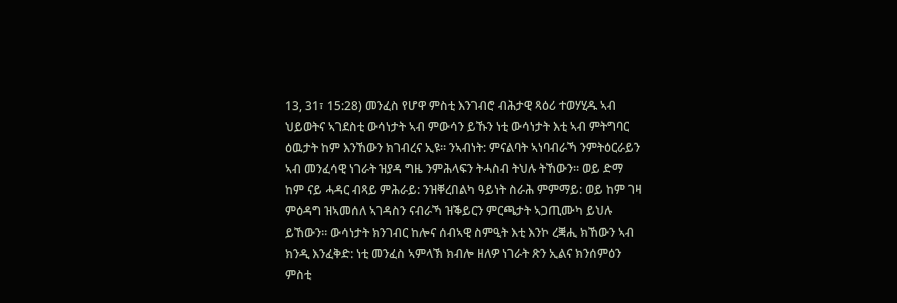13, 31፣ 15:28) መንፈስ የሆዋ ምስቲ እንገብሮ ብሕታዊ ጻዕሪ ተወሃሂዱ ኣብ ህይወትና ኣገደስቲ ውሳነታት ኣብ ምውሳን ይኹን ነቲ ውሳነታት እቲ ኣብ ምትግባር ዕዉታት ከም እንኸውን ክገብረና ኢዩ። ንኣብነት: ምናልባት ኣነባብራኻ ንምትዕርራይን ኣብ መንፈሳዊ ነገራት ዝያዳ ግዜ ንምሕላፍን ትሓስብ ትህሉ ትኸውን። ወይ ድማ ከም ናይ ሓዳር ብጻይ ምሕራይ: ንዝቐረበልካ ዓይነት ስራሕ ምምማይ: ወይ ከም ገዛ ምዕዳግ ዝኣመሰለ ኣገዳስን ናብራኻ ዝቕይርን ምርጫታት ኣጋጢሙካ ይህሉ ይኸውን። ውሳነታት ክንገብር ከሎና ሰብኣዊ ስምዒት እቲ እንኮ ረቛሒ ክኸውን ኣብ ክንዲ እንፈቅድ: ነቲ መንፈስ ኣምላኽ ክብሎ ዘለዎ ነገራት ጽን ኢልና ክንሰምዕን ምስቲ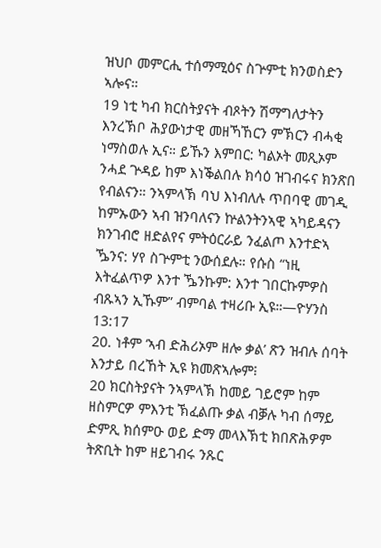ዝህቦ መምርሒ ተሰማሚዕና ስጕምቲ ክንወስድን ኣሎና።
19 ነቲ ካብ ክርስትያናት ብጾትን ሽማግለታትን እንረኽቦ ሕያውነታዊ መዘኻኸርን ምኽርን ብሓቂ ነማስወሉ ኢና። ይኹን እምበር: ካልኦት መጺኦም ንሓደ ጕዳይ ከም እነቕልበሉ ክሳዕ ዝገብሩና ክንጽበ የብልናን። ንኣምላኽ ባህ እነብለሉ ጥበባዊ መገዲ ከምኡውን ኣብ ዝንባለናን ኵልንትንኣዊ ኣካይዳናን ክንገብሮ ዘድልየና ምትዕርራይ ንፈልጦ እንተድኣ ዄንና: ሃየ ስጕምቲ ንውሰደሉ። የሱስ “ነዚ እትፈልጥዎ እንተ ዄንኩም: እንተ ገበርኩምዎስ ብጹኣን ኢኹም” ብምባል ተዛሪቡ ኢዩ።—ዮሃንስ 13:17
20. ነቶም ‘ኣብ ድሕሪኦም ዘሎ ቃል’ ጽን ዝብሉ ሰባት እንታይ በረኸት ኢዩ ክመጽኣሎም፧
20 ክርስትያናት ንኣምላኽ ከመይ ገይሮም ከም ዘስምርዎ ምእንቲ ኽፈልጡ ቃል ብቓሉ ካብ ሰማይ ድምጺ ክሰምዑ ወይ ድማ መላእኽቲ ክበጽሕዎም ትጽቢት ከም ዘይገብሩ ንጹር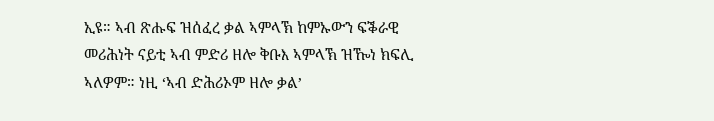ኢዩ። ኣብ ጽሑፍ ዝሰፈረ ቃል ኣምላኽ ከምኡውን ፍቕራዊ መሪሕነት ናይቲ ኣብ ምድሪ ዘሎ ቅቡእ ኣምላኽ ዝዀነ ክፍሊ ኣለዎም። ነዚ ‘ኣብ ድሕሪኦም ዘሎ ቃል’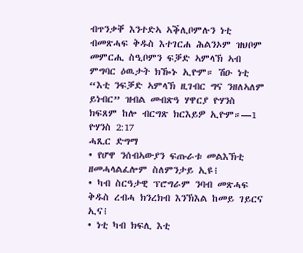ብጥንቃቐ እንተድኣ ኣቕሊቦምሉን ነቲ ብመጽሓፍ ቅዱስ እተገርሐ ሕልንኦም ዝህቦም መምርሒ ስዒቦምን ፍቓድ ኣምላኽ ኣብ ምግባር ዕዉታት ክዀኑ ኢዮም። ሽዑ ነቲ “እቲ ንፍቓድ ኣምላኽ ዚገብር ግና ንዘለኣለም ይነብር” ዝብል መብጽዓ ሃዋርያ ዮሃንስ ክፍጸም ከሎ ብርግጽ ክርእይዎ ኢዮም።—1 ዮሃንስ 2:17
ሓጺር ድግማ
• የሆዋ ንሰብኣውያን ፍጡራቱ መልእኽቲ ዘመሓላልፈሎም ስለምንታይ ኢዩ፧
• ካብ ስርዓታዊ ፕሮግራም ንባብ መጽሓፍ ቅዱስ ረብሓ ክንረክብ እንኽእል ከመይ ገይርና ኢና፧
• ነቲ ካብ ክፍሊ እቲ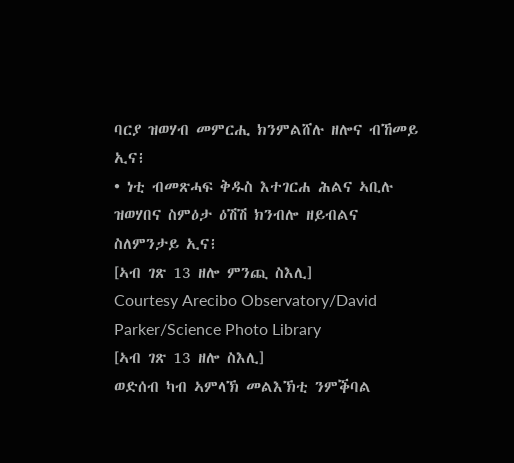ባርያ ዝወሃብ መምርሒ ክንምልሸሉ ዘሎና ብኸመይ ኢና፧
• ነቲ ብመጽሓፍ ቅዱስ እተገርሐ ሕልና ኣቢሉ ዝወሃበና ስምዕታ ዕሽሽ ክንብሎ ዘይብልና ስለምንታይ ኢና፧
[ኣብ ገጽ 13 ዘሎ ምንጪ ስእሊ]
Courtesy Arecibo Observatory/David Parker/Science Photo Library
[ኣብ ገጽ 13 ዘሎ ስእሊ]
ወድሰብ ካብ ኣምላኽ መልእኽቲ ንምቕባል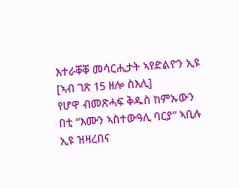እተራቐቐ መሳርሒታት ኣየድልዮን ኢዩ
[ኣብ ገጽ 15 ዘሎ ስእሊ]
የሆዋ ብመጽሓፍ ቅዱስ ከምኡውን በቲ “እሙን ኣስተውዓሊ ባርያ” ኣቢሉ ኢዩ ዝዛረበና